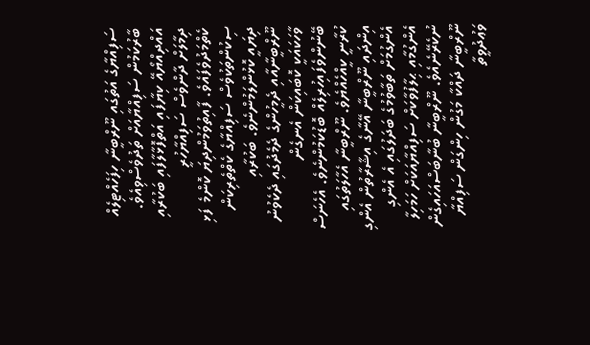ސަފިއްޔާގެ އަތުގައި ނޫރްބީނާ ހިފަހެއްޓިލެއް ބާރުކަމުން ސަފިއްޔާއަށް ތަދުވެސްވިއެވެ. އައްދިއްޔޯއޭ ކިޔާފައި އަތްފޮޅާލާފައި ބަކުރާއި ދިމާލަށް ދާންވެސް ސަފިއްޔާހުރީ ކެތްމަދުވެފައެވެ. ފާއިތުވަމުންދިޔަ ކޮންމެ ފަޅި ސިކުންތަކުވެސް ސަފިއްޔާގެ ކެތްތެރިކަން ދިޔައީ ކޮޅުންލަމުންނެވެ. ބަކުރާއި ނޫރްބީނާއާއި ދެމީހުންގެ ދެމެދުގައި ދެކެވުނު ވާހަކައަކީ ކޮބައިކަން އެނގެން ބޭނުންވެފައިހުރިލެއް ބޮޑުކަމުންނެވެ. އެހެނަސް ކުރާނީ ކީއްހެއްޔެވެ. ނޫރްބީނާ އެހާލަތުގައި އިންދައި ނޫރްބީނާ އޭނާގެ އިޝާރާތުން އެންގި އެންގުމަށް ތަބާވުމުގެ ބަދަލުގައި އެ އެންގި އެންގުމާއި ޙިލާފުވާކަށް ސަފިއްޔާއަކަށް ހަމަހިލާ ނުކެރޭނެއެވެ. ނޫރްބީނާ ބުނާބަސްއަހައިގެން ނޫރްބީނާ ދައްކާ މަގުން ހިންގަން ސަފިއްޔާ ވަޢުދުވީތާ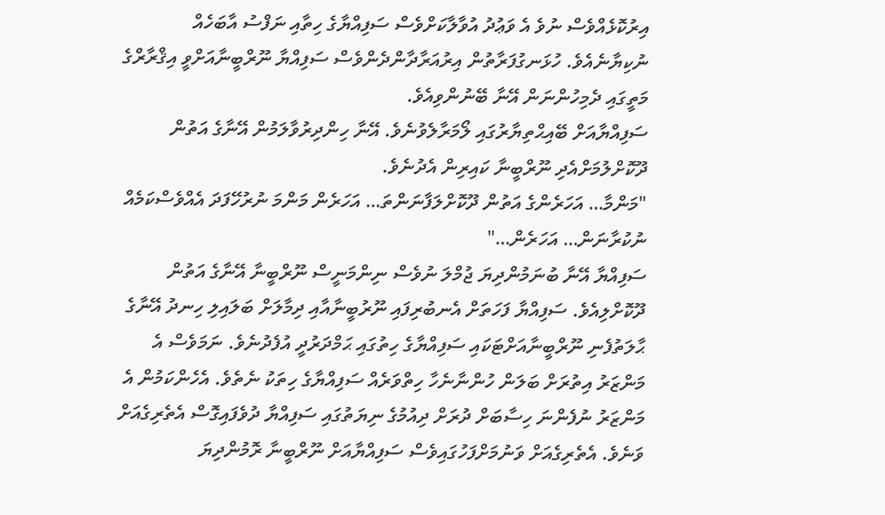އިރުކޮޅެއްވެސް ނުވެ އެ ވަޢުދު އުވާލާކަށްވެސް ސަފިއްޔާގެ ހިތާއި ނަފްސު އާބަހެއް ނުކިޔާނެއެވެ. ހުޅަނގުފަރާތުން އިރުއަރާދާންދެންވެސް ސަފިއްޔާ ނޫރްބީނާއަށްވީ އިޤްރާރްގެ މަތީގައި ދެމިހުންނަން އޭނާ ބޭނުންވިއެވެ.
ސަފިއްޔާއަށް ބޭއިޙްތިޔާރުގައި ލޯމަރާލެވުނެވެ. އޭނާ ހިންދިރުވާލަމުން އޭނާގެ އަތުން ދޫކޮށްލުމަށްއެދި ނޫރްބީނާ ކައިރިން އެދުނެވެ.
"މަންމާ… އަހަރެންގެ އަތުން ދޫކޮށްލަފާނަންތަ… އަހަރެން މަންމަ ނުރުހޭފަދަ އެއްވެސްކަމެއް ނުކުރާނަން… އަހަރެން…"
ސަފިއްޔާ އޭނާ ބުނަމުންދިޔަ ޖުމްލަ ނުވެސް ނިންމަނީސް ނޫރްބީނާ އޭނާގެ އަތުން ދޫކޮށްލިއެވެ. ސަފިއްޔާ ފަހަތަށް އެނބުރިފައި ނޫރުބީނާއާއި ދިމާލަށް ބަލައިލި ހިނދު އޭނާގެ ޙާލަތުފެނި ނޫރްބީނާއަށްޓަކައި ސަފިއްޔާގެ ހިތުގައި ޙަމްދަރުދީ އުފެދުނެވެ. ނަމަވެސް އެ މަންޒަރު އިތުރަށް ބަލަން ހުންނާނެހާ ހިތްވަރެއް ސަފިއްޔާގެ ހިތަކު ނެތެވެ. އެހެންކަމުން އެ މަންޒަރު ނުފެންނަ ހިސާބަށް ދުރަށް ދިއުމުގެ ނިޔަތުގައި ސަފިއްޔާ ދުވެފައިގޮސް އެތެރިގެއަށް ވަނެވެ. އެތެރިގެއަށް ވަނުމަށްފަހުގައިވެސް ސަފިއްޔާއަށް ނޫރްބީނާ ރޮމުންދިޔަ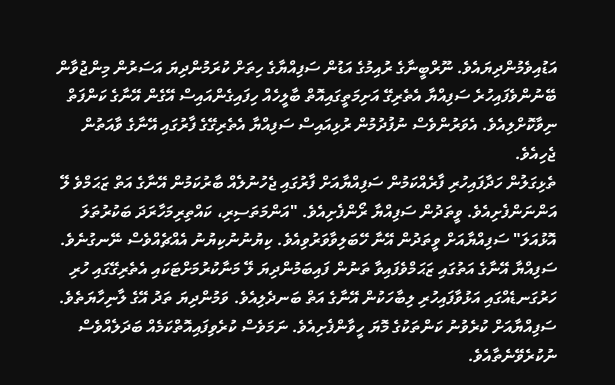އަޑުއިވެމުންދިޔައެވެ. ނޫރްބީނާގެ ރުއިމުގެ އަޑުން ސަފިއްޔާގެ ހިތަށް ކުރަމުންދިޔަ އަސަރުން މިންޖުވާން ބޭނުންވެފައިހުރެ ސަފިއްޔާ އެތެރިގޭ އަށިމަތީގައިއޮތް ބާލީހެއް ހިފައިގެންއައިސް އޭގެން އޭނާގެ ކަންފަތް ނިވާކޮށްލިއެވެ. އެވަރުންވެސް ނުފުދުމުން ރުޅިއައިސް ސަފިއްޔާ އެތެރިގޭގެ ފާރުގައި އޭނާގެ ވާއަތުން ޖެހިއެވެ.
ތެޅިގަލުން ހަދާފައިހުރި ފާރެއްކަމުން ސަފިއްޔާއަށް ފާރުގައި ޖެހުނުލެއް ބާރުކަމުން އޭނާގެ އަތް ޒަޙަމްވެ ލޭ އަންނަންފެށިއެވެ. ވީތަދުން ސަފިއްޔާ ރޯންފެށިއެވެ. "އަންމަތަސިރި، ކައްތިރިމަހާރަދަ ބަކުރުތަލަ އޮޅުއަލަ" ސަފިއްޔާއަށް ވީތަދުން އޭނާ ހޭބަލިވާވަރުވިއެވެ. ކިޔުނުނުކިޔުނު އެއްޗެއްވެސް ނޭނގުނެވެ.
ސަފިއްޔާ އޭނާގެ އަތުގައި ޒަޙަމްވެފައިވާ ތަނުން ފައިބަމުންދިޔަ ލޭ މަނާކުރުމަށްޓަކައި އެތެރިގޭގައި ހުރި ހަރުގަނޑެއްގައި އަޅުވާފައިހުރި ލިބާހަކުން އޭނާގެ އަތް ބަނދެލިއެވެ. ވަމުންދިޔަ ތަދު އޭގެ ލާނިހާޔަތެވެ. ސަފިއްޔާއަށް ކުރެވުނު ކަންތަކުގެ މޮޔަ ހީވާންފެށިއެވެ. ނަމަވެސް ކުރެވިފައިއޮތްކަމެއް ބަދަލެއްވެސް ނުކުރެވޭނެތާއެވެ.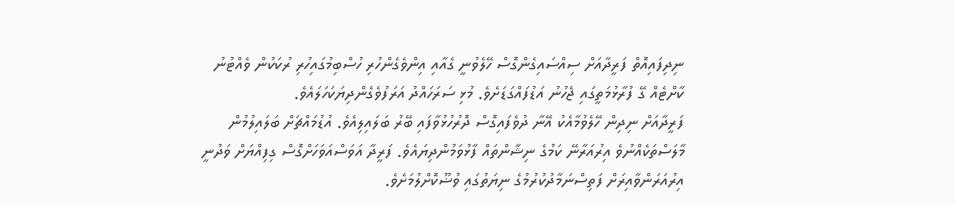ނިދިފައިއޮތް ފަރީދާއަށް ސިއްސައިގެންގޮސް ހޭލެވުނީ ގެއާއި އިންވެގެންހުރި ހުސްބިމުގައިހުރި ރުކަކުން ވެއްޓުނު ކާށްޓެއް ގޭ ފުރާޅުމަތީގައި ޖެހުނު އަޑުފައްގަޑަށެވެ. މުޅި ސަރަހައްދު އަރަފުވެގެންދިޔަކަހަލައެވެ.
ފަރީދާއަށް ނިދިން ހޭލެވުމާއެކު އޭނާ ދުވެފައިގޮސް ދޮރުހުޅުވާފައި ބޭރު ބަލައިލިއެވެ. އުޑުމައްޗަށް ބަލައިލުމުން މާލަސްތަކެއްނުވެ އިރުއަރާނޭ ކަމުގެ ނިޝާންތައް ފާޅުވަމުންދިޔައެވެ. ފަރީދާ އަވަސްއަވަހަށްގޮސް ގިފިއްޔަށް ވަދުނީ އިރުއަރަންވާއިރަށް ފަތިސްނަމާދުކުރުމުގެ ނިޔަތުގައި ވުޟޫކޮށްލުމަށެވެ.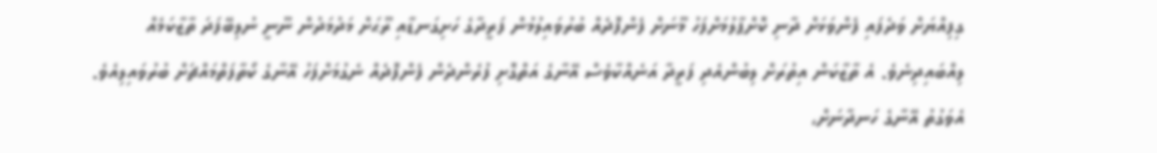ގިފިއްޔަށް ވަދެފައި ފެންވަޅަށް ދާނި ކޮށްޕާލުމަށްފަހު މޫނަށް ފެންފޮދެއް ބުރުވައިލުމުން ފަރީދާގެ ހަށިގަނޑާއި ރޫޙަށް މަދުމަދުން ނޫނީ ނުލިބޭފަދަ ތާޒާކަމެއް ލިއްބައިދިނެވެ. އެ ތާޒާކަން އިތުރަށް ލިބުންއެދި ފަރީދާ އަނެއްކާވެސް އޭނާގެ އަތްގޮށި ފުރެންދެން ފެންފޮދެއް ނެގުމަށްފަހު އޭނާގެ ކޯތާފަތްމައްޗަށް ބުރުވައިލިއެވެ. އެވަގުތު އޭނާގެ ހަނދާނަށް،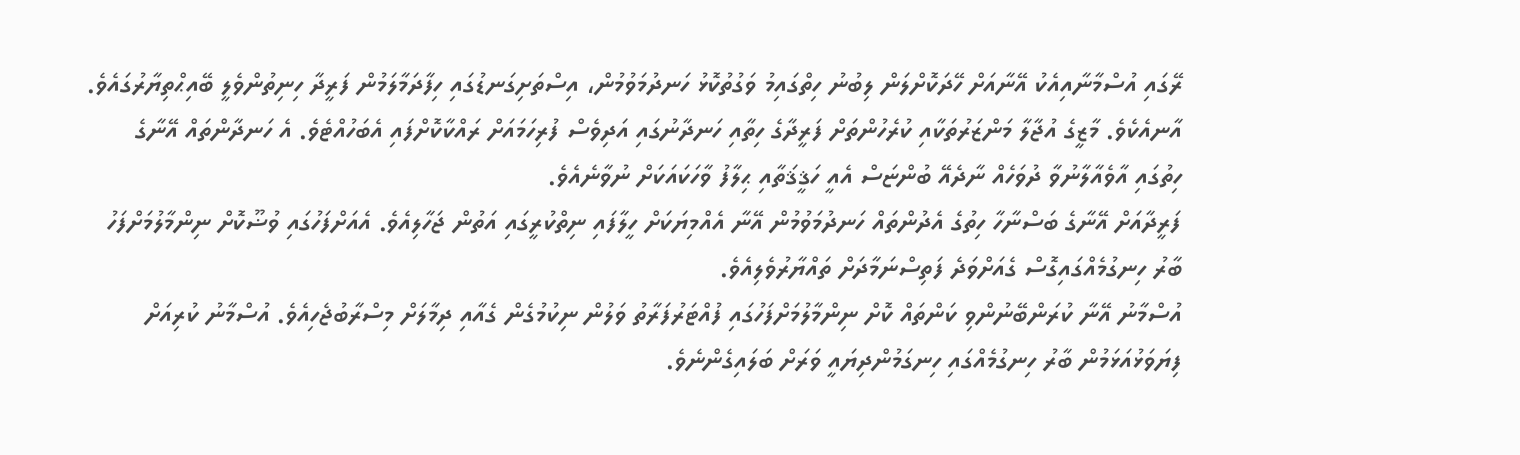ރޭގައި އުސްމާނާއިއެކު އޭނާއަށް ހޭދަކޮށްލަން ލިބުނު ހިތްގައިމު ވަގުތުކޮޅު ހަނދުމަވުމުން، އިސްތަށިގަނޑުގައި ހިފާދަމާލަމުން ފަރީދާ ހިނިތުންވެލީ ބޭއިޙްތިޔާރުގައެވެ.
އާނއެކެވެ. މާޒީގެ އުޖާލާ މަންޒަރުތަކާއި ކުރެހުންތަށް ފަރީދާގެ ހިތާއި ހަނދާނުގައި އަދިވެސް ފުރިހަމައަށް ރައްކާކޮށްފައި އެބަހުއްޓެވެ. އެ ހަނދާންތައް އޭނާގެ ހިތުގައި އާވެއާލާނުވާ ދުވަހެއް ނާދެއޭ ބުންޏަސް އެއީ ހަޤީޤަތާއި ޙިލާފު ވާހަކައަކަށް ނުވާނެއެވެ.
ފަރީދާއަށް އޭނާގެ ބަސްނާހާ ހިތުގެ އެދުންތައް ހަނދުމަވުމުން އޭނާ އެއްމިޔަކަށް ހީލާފައި ނިތްކުރީގައި އަތުން ޖަހާލިއެވެ. އެއަށްފަހުގައި ވުޟޫކޮށް ނިންމާލުމަށްފަހު ބާރު ހިނގުމެއްގައިގޮސް ގެއަށްވަދެ ފަތިސްނަމާދަށް ތައްޔާރުވެލިއެވެ.
އުސްމާނު އޭނާ ކުރަންބޭނުންވި ކަންތައް ކޮށް ނިންމާލުމަށްފަހުގައި ފުއްޓަރުފަރާތު ވަލުން ނިކުމުގެން ގެއާއި ދިމާލަށް މިސްރާބުޖެހިއެވެ. އުސްމާނު ކުރިއަށް ފިޔަވަޅުއަޅަމުން ބާރު ހިނގުމެއްގައި ހިނގަމުންދިޔައީ ވަރަށް ބަލައިގެންނެވެ.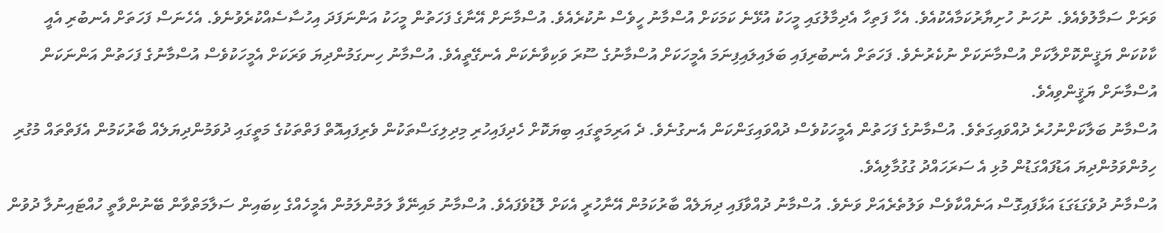ވަރަށް ސަމާލުވެއެވެ. ނުހަނު ހުށިޔާރުކަމާއެކުއެވެ. އެހާ ފަތިހާ އެދިމާލުގައި މީހަކު އުޅޭނެ ކަމަކަށް އުސްމާނު ހީވެސް ނުކުރެއެވެ. އުސްމާނަށް އޭނާގެ ފަހަތުން މީހަކު އަންނަފަދަ އިހުސާސެއްކުރެވުނެވެ. އެހެނަސް ފަހަތަށް އެނބުރި އެއީ ކާކުކަން ޔަޤީންކޮށްލާކަށް އުސްމާނަކަށް ނުކެރުނެވެ. ފަހަތަށް އެނބުރިފައި ބަލައިލައިފިނަމަ އެމީހަކަށް އުސްމާނުގެ ސޫރަ ވަކިވާނެކަން އެނގޭތީއެވެ. އުސްމާނު ހިނގަމުންދިޔަ ވަރަކަށް އެމީހަކުވެސް އުސްމާނުގެ ފަހަތުން އަންނަކަން އުސްމާނަށް ޔަޤީންވިއެވެ.
އުސްމާނު ބަލާކަށްނުހުރެ ދުއްވައިގަތެވެ. އުސްމާނުގެ ފަހަތުން އެމީހަކުވެސް ދުއްވައިގަންކަން އެނގުނެވެ. ދެ އަރިމަތީގައި ބިޔަކޮށް ހެދިފައިހުރި މިދިލިގަސްތަކުން ވެރިފައިއޮތް ފަތްތަކުގެ މަތީގައި ދުވަމުންދިޔަލެއް ބާރުކަމުން އެފަތްތައް މުގުރި ހިމުންވަމުންދިޔަ އަޑުފައްގަޑުން މުޅި އެ ސަރަހައްދު ގުގުމާލިއެވެ.
އުސްމާނު ދުވެގަޑަގަޑަ އަޅާފައިގޮސް އަނެއްކާވެސް ވަލުތެރެއަށް ވަނެވެ. އުސްމާނު ދުއްވާފައި ދިޔަލެއް ބާރުކަމުން އޭނާހުރީ އެކަށް ލޮޑުވެފައެވެ. އުސްމާނު މައިނޭވާ ލަމުންލަމުން އެމީހެއްގެ ކިބައިން ސަލާމަތްވާން ބޭނުންވާތީ ހުއްޓައިނުލާ ދުވުން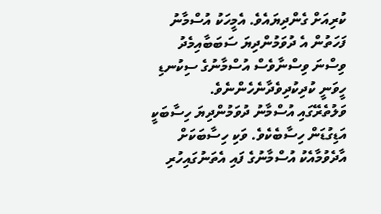ކުރިއަށް ގެންދިޔައެވެ. އެމީހަކު އުސްމާނު ފަހަތުން އެ ދުވަމުންދިޔަ ސަބަބާއިމެދު ވިސްނަ ވިސްނާވެސް އުސްމާނުގެ ސިކުނޑި ހީވަނީ ކުދިކުދިވެދާނެހެންނެވެ.
ވަލުތެރޭގައި އުސްމާނު ދުވަމުންދިޔަ ހިސާބަކީ އަޑިގުޑަން ހިސާބެކެވެ. ވަކި ހިސާބަކަށް އާދެވުމާއެކު އުސްމާނުގެ ފައި އެތަނުގައިހުރި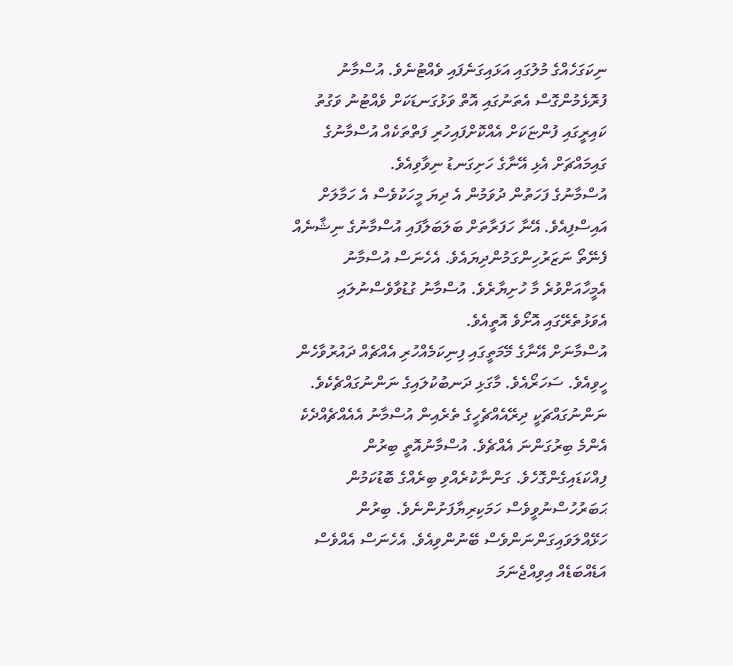ނިކަގަހެއްގެ މުލުގައި އަޅައިގަނެފައި ވެއްޓުނެވެ. އުސްމާނު ފުރޮޅެމުންގޮސް އެތަނުގައި އޮތް ވަޅުގަނޑަކަށް ވެއްޓުނު ވަގުތު ކައިރީގައި ފުންޏަކަށް އެއްކޮށްފައިހުރި ފަތްތަކެއް އުސްމާނުގެ ގައިމައްޗަށް އެޅި އޭނާގެ ހަށިގަނޑު ނިވާވިއެވެ.
އުސްމާނުގެ ފަހަތުން ދުވަމުން އެ ދިޔަ މީހަކުވެސް އެ ހަމާލަށް އައިސްފިއެވެ. އޭނާ ހަފަރާތަށް ބަލަބަލާފައި އުސްމާނުގެ ނިޝާނެއް ފެނޭތޯ ނަޒަރުހިންގަމުންދިޔައެވެ. އެހެނަސް އުސްމާނު އެމީހާއަށްވުރެ މާ ހުށިޔާރެވެ. އުސްމާނު ގުޑުވާވެސްނުލައި އެވަޅުތެރޭގައި އޮށޯވެ އޮތީއެވެ.
އުސްމާނަށް އޭނާގެ މޭމަތީގައި ފިނިކަމެއްހުރި އެއްޗެއް ދައުރުވާހެން ހީވިއެވެ. ސަހަރޯއެވެ. މާގަޅި ދަނބުކުލައިގެ ނަންނުގައްޗެކެވެ. ނަންނުގައްޗަކީ ދިރޭއެއްޗެހީގެ ތެރެއިން އުސްމާނު އެއެއްޗެއްދެކެ އެންމެ ބިރުގަންނަ އެއްޗެވެ. އުސްމާނުއޮތީ ބިރުން ފިއްކަޑައިގެންގޮހެވެ. ގަންނާކުރެއްވި ބިރެއްގެ ބޮޑުކަމުން ޙަބަރުހުސްނުވީވެސް ހަމަކިރިޔާފަށުންނެވެ. ބިރުން ހަޅޭއްލަވައިގަންނަންވެސް ބޭނުންވިއެވެ. އެހެނަސް އެއްވެސް އަޑެއްބަޑެއް އިވިއްޖެނަމަ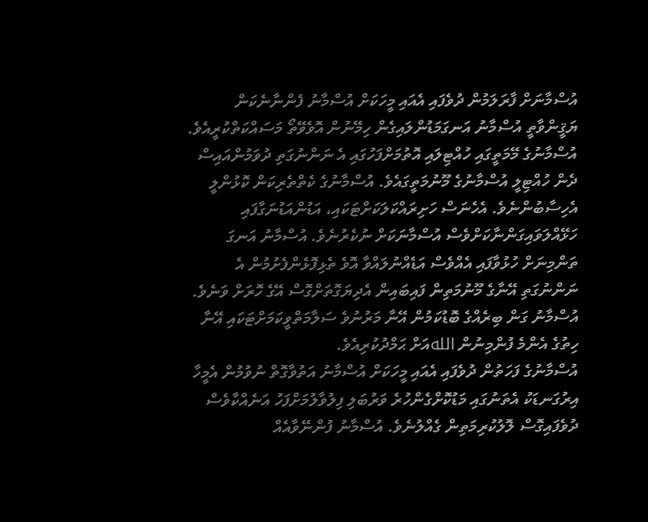އުސްމާނަށް ފާރަލަމުން ދުވެފައި އެއައި މީހަކަށް އުސްމާނު ފެންނާނެކަން ޔަޤީންވާތީ އުސްމާނު އަނގަމަޑުންލައިގެން ހިމޭނުން އޮވެވޭތޯ މަސައްކަތްކުރީއެވެ.
އުސްމާނުގެ މޭމަތީގައި ހުއްޓިލައި އޮތުމަށްފަހުގައި އެ ނަންނުގަތި ދުވަމުންއައިސް ދެން ހުއްޓިލީ އުސްމާނުގެ މޫނުމަތީގައެވެ. އުސްމާނުގެ ކެތްތެރިކަން ކޮޅުންލީ އެހިސާބުންނެވެ. އެހެނަސް ހަށިރައްކަލަކަށްޓަކައި، އަޑުންއަޑުނަގާފައި ހަޅޭއްލަވައިގަންނާކަށްވެސް އުސްމާނަކަށް ނުކެރުނެވެ. އުސްމާނު އަނގަ ތަންމިނަށް ހުޅުވާފައި އެއްވެސް އަޑެއްނުލައްވާ އޮވެ ތެޅިފޮޅެންފެށުމުން އެ ނަންނުގަތި އޭނާގެ މޫނުމަތިން ފައިބައިން އެދިޔަގޮތަށްގޮސް އޭގެ ހޮރަށް ވަނެވެ. އުސްމާނު ގަން ބިރެއްގެ ބޮޑުކަމުން އޭނާ މަރުނުވެ ސަލާމަތްވީކަމަށްޓަކައި އޭނާ ހިތުގެ އެންމެ ފުންމިނުން اللهއަށް ޙަމްދުކުރިއެވެ.
އުސްމާނުގެ ފަހަތުން ދުވެފައި އެއައި މީހަކަށް އުސްމާނު އަތުވާގޮތް ނުވުމުން އެމީހާ އިރުގަނޑަކު އެތަނުގައި މަޑުކޮށްގެންހުރެ ވަރުބަލި ފިލުވާލުމަށްފަހު އަނެއްކާވެސް ދުވެފައިގޮސް ލޮލުކުރިމަތިން ގެއްލުނެވެ. އުސްމާނު ފުންނޭވާއެއް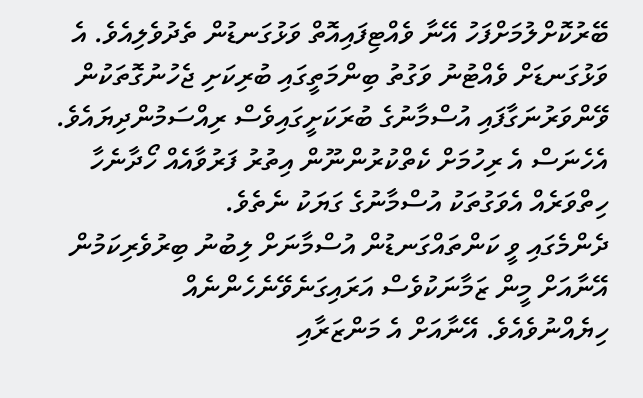ބޭރުކޮށްލުމަށްފަހު އޭނާ ވެއްޓިފައިއޮތް ވަޅުގަނޑުން ތެދުވެލިއެވެ. އެ ވަޅުގަނޑަށް ވެއްޓުނު ވަގުތު ބިންމަތީގައި ބުރިކަށި ޖެހުނުގޮތަކުން ވޭންވަރުނަގާފައި އުސްމާނުގެ ބުރަކަށީގައިވެސް ރިއްސަމުންދިޔައެވެ. އެހެނަސް އެ ރިހުމަށް ކެތްކުރުންނޫން އިތުރު ފަރުވާއެއް ހޯދާނެހާ ހިތްވަރެއް އެވަގުތަކު އުސްމާނުގެ ގަޔަކު ނެތެވެ.
ދެންމެގައި ވީ ކަންތައްގަނޑުން އުސްމާނަށް ލިބުނު ބިރުވެރިކަމުން އޭނާއަށް މީން ޒަމާނަކުވެސް އަރައިގަނެވޭނެހެންނެއް ހިޔެއްނުވެއެވެ. އޭނާއަށް އެ މަންޒަރާއި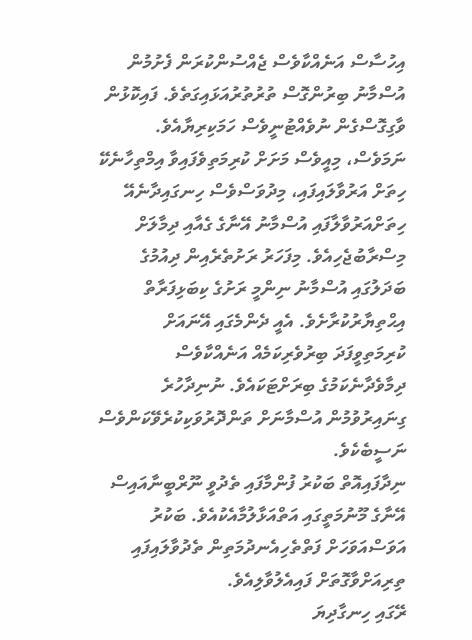އިހުސާސް އަނެއްކާވެސް ޖެއްސުންކުރަން ފެށުމުން އުސްމާނު ބިރުންގޮސް ތުރުތުރުއަޅައިގަތެވެ. ފައިކޮޅުން ވާގިގޮސްގެން ނުވެއްޓުނީވެސް ހަމަކިރިޔާއެވެ. ނަމަވެސް، މިއީވެސް މަށަށް ކުރިމަތިވެފައިވާ އިމްތިހާނެކޭ ހިތަށް އަރުވާލައިފައި، މިދުވަސްވެސް ހިނގައިދާނެއޭ ހިތަށްއަރުވާލާފައި އުސްމާނު އޭނާގެ ގެއާއި ދިމާލަށް މިސްރާބުޖެހިއެވެ. މިފަހަރު ރަށުތެރެއިން ދިއުމުގެ ބަދަލުގައި އުސްމާނު ނިންމީ ރަށުގެ ކިބަޅިފަރާތް އިޙްތިޔާރުކުރާށެވެ. އެއީ ދެންމެގައި އޭނައަށް ކުރިމަތިވީފަދަ ބިރުވެރިކަމެއް އަނެއްކާވެސް ދިމާވެދާނެކަމުގެ ބިރަށްޓަކައެވެ. ނުނިދާހުރެ ގިނައިރުވުމުން އުސްމާނަށް ތަންދޮރުވަކިކުރެވޭކަންވެސް ނަސީބެކެވެ.
ނިދާފައިއޮތް ބަކުރު ފުންމާފައި ތެދުވީ ނޫރްބީނާއައިސް އޭނާގެ މޫނުމަތީގައި އަތްއަޅާލުމާއެކުއެވެ. ބަކުރު އަވަސްއަވަހަށް ފަތްތެހިއެނދުމަތިން ތެދުވާލައިފައި ތިރިއަށްވާގޮތަށް ފައިއެލުވާލިއެވެ.
ރޭގައި ހިނގާދިޔަ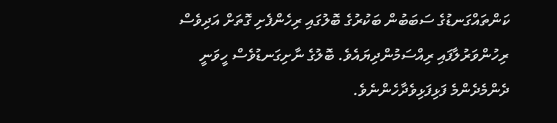ކަންތައްގަނޑުގެ ސަބަބުން ބަކުރުގެ ބޮލުގައި ރިހެންފެށި ގޮތަށް އަދިވެސް ރިހުންވަރުލާފައި ރިއްސަމުންދިޔައެވެ. ބޮލުގެ ނާށިގަނޑުވެސް ހީވަނީ ދެންމެދެންމެ ފަޅިފަޅިވެދާހެންނެވެ.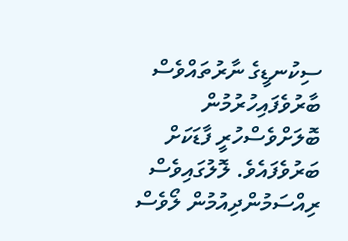ސިކުނޑީގެ ނާރުތައްވެސް ބާރުވެފައިހުރުމުން ބޮލަށްވެސްހުރީ ފާޑަކަށް ބަރުވެފައެވެ. ލޮލުގައިވެސް ރިއްސަމުންދިއުމުން ލޯވެސް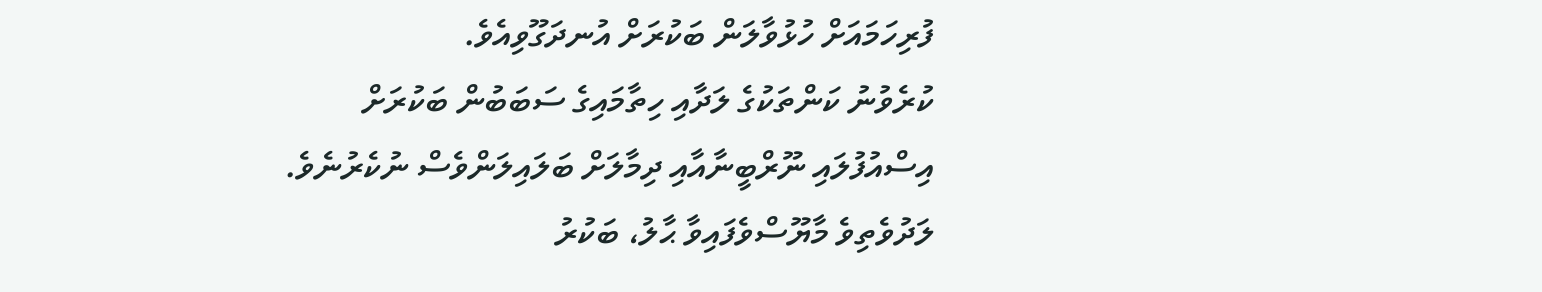ފުރިހަމައަށް ހުޅުވާލަން ބަކުރަށް އުނދަގޫވިއެވެ.
ކުރެވުނު ކަންތަކުގެ ލަދާއި ހިތާމައިގެ ސަބަބުން ބަކުރަށް އިސްއުފުލައި ނޫރްބީނާއާއި ދިމާލަށް ބަލައިލަންވެސް ނުކެރުނެވެ. ލަދުވެތިވެ މާޔޫސްވެފައިވާ ޙާލު، ބަކުރު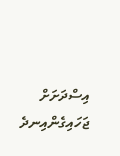އިސްދަށަށް ޖަހައިގެންއިނދެ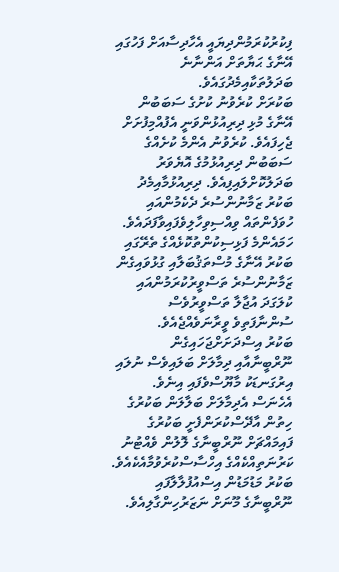ފިކުރުކުރަމުންދިޔައީ އެހާދިސާއަށް ފަހުގައި އޭނާގެ ޙަޔާތަށް އަންނާނެ ބަދަލުތަކާއިމެދުގައެވެ.
ބަކުރަށް ކުރެވުނު ކުށުގެ ސަބަބުން އޭނާގެ މުޅި ދިރިއުޅުންވަނީ އެފުއްމިފުށަށް ޖެހިފައެވެ. ކުރެވުނު އެންމެ ކުށެއްގެ ސަބަބުން ދިރިއުޅުމުގެ އޮޔެވަރު ބަދަލުކޮށްލައިފިއެވެ. ދިރިއުޅުމާއިމެދު ބަކުރު ޒަމާނުންސުރެ ދެކެމުންއައި ހުވަފެންތައް ވިއްސިވިހާލިވެފައިވާފަދައެވެ. ހަމައެންމެ ފަޅިސިކުންތުކޮޅެއްގެ ތެރޭގައި ބަކުރު އޭނާގެ މުސްތަޤުބަލާއި ގުޅުވައިގެން ޒަމާނުންސުރެ ތަސްވީރުކުރަމުންއައި ކުލަގަދަ އުޖާލާ ތަސްވީރުވެސް ސުންނާފަތިވެ ވީރާނަވެއްޖެއެވެ.
ބަކުރު އިސްދަށަށްޖަހައިގެން ނޫރްބީނާއާއި ދިމާލަށް ބަލައިވެސް ނުލައި އިރުގަނޑަކު މާޔޫސްވެފައި އިނެވެ. އެހެނަސް އެދިމާލަށް ބަލާލަން ބަކުރުގެ ހިތުން އާދޭސްކުރަންފެށީ ބަކުރުގެ ފައިމައްޗަށް ނޫރްބީނާގެ ލޮލުން ވެއްޓުނު ކަރުނަތިއްކެއްގެ އިހްސާސްކުރެވުމާއެކެއެވެ.
ބަކުރު މަޑުމަޑުން އިސްއުފުލާލާފައި ނޫރްބީނާގެ މޫނަށް ނަޒަރުހިންގާލިއެވެ.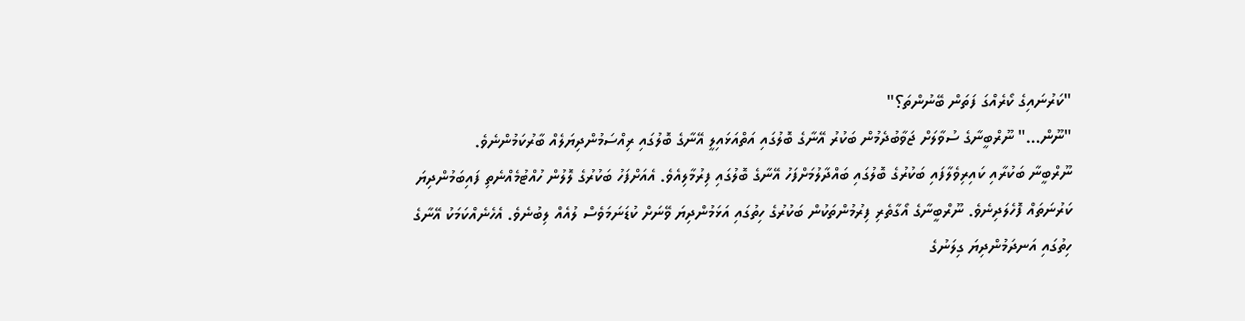"ކަރުނައިގެ ކޯރެއްގަ ފަތަން ބޭނުންތަ؟"
"ނޫން…" ނޫރްބީނާގެ ސުވާލަށް ޖަވާބުދެމުން ބަކުރު އޭނާގެ ބޮލުގައި އަތްއަޅައިލީ އޭނާގެ ބޮލުގައި ރިއްސަމުންދިޔަލެއް ބާރުކަމުންނެވެ.
ނޫރްބީނާ ބަކުރާއި ކައިރިވެލާފައި ބަކުރުގެ ބޮލުގައި ބައްދާލުމަށްފަހު އޭނާގެ ބޮލުގައި ފިރުމާލިއެވެ. އެއަށްފަހު ބަކުރުގެ ލޮލުން ހުއްޓުމެއްނެތި ފައިބަމުންދިޔަ ކަރުނަތައް ފޮހެލަދިނެވެ. ނޫރްބީނާގެ އޯގާތެރި ފިރުމުންތަކުން ބަކުރުގެ ހިތުގައި އަޅަމުންދިޔަ ވޭނަށް ކުޑަނަމަވެސް ލުއެއް ލިބުނެވެ. އެހެނެއްކަމަކު އޭނާގެ ހިތުގައި އަނދަމުންދިޔަ ގިލަނުގެ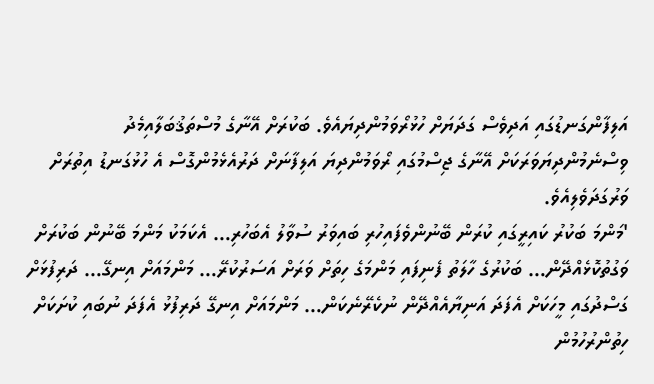އަލިފާންގަނޑުގައި އަދިވެސް ގަދަޔަށް ހުޅުރޯވަމުންދިޔައެވެ. ބަކުރަށް އޭނާގެ މުސްތަޤުބަލާއިމެދު ވިސްނެމުންދިޔަވަރަކަށް އޭނާގެ ޖިސްމުގައި ރޯވަމުންދިޔަ އަލިފާނަށް ދަރުއެޅެމުންގޮސް އެ ހުޅުގަނޑު އިތުރަށް ވަރުގަދަވެލިއެވެ.
'މަންމަ ބަކުރު ކައިރީގައި ކުރަން ބޭނުންވެފައިހުރި ބައިވަރު ސުވާލު އެބަހުރި… އެކަމަކު މަންމަ ބޭނުން ބަކުރަށް ވަގުތުކޮޅެއްދޭން… ބަކުރުގެ ހާލަތު ފެނިފައި މަންމަގެ ހިތަށް ވަރަށް އަސަރުކުރޭ… މަންމައަށް އިނގޭ… ދަރިފުޅަށް ގަސްދުގައި މީހަކަށް އެފަދަ އަނިޔާއެއްދޭން ނުކެރޭނެކަން… މަންމައަށް އިނގޭ ދަރިފުޅު އެފަދަ ނުބައި ކުށަކަށް ހިތުންރުހުމުން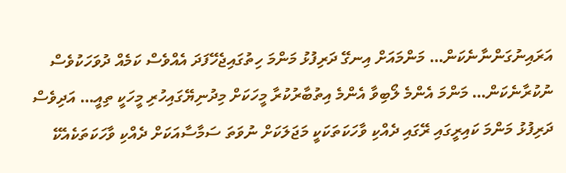އަރައިނުގަންނާނެކަން… މަންމައަށް އިނގޭ ދަރިފުޅު މަންމަ ހިތުގައިޖެހޭފަދަ އެއްވެސް ކަމެއް ދުވަހަކުވެސް ނުކުރާނެކަން… މަންމަ އެންމެ ލޯބިވާ އެންމެ އިތުބާރުކުރާ މީހަކަށް މިދުނިޔޭގައިހުރި މީހަކީ ތިއީ… އަދިވެސް ދަރިފުޅު މަންމަ ކައިރީގައި ރޭގައި ދެއްކި ވާހަކަތަކަކީ މަޖަލަކަށް ނުވަތަ ސަމާސާއަކަށް ދެއްކި ވާހަކަތަކެއެކޭ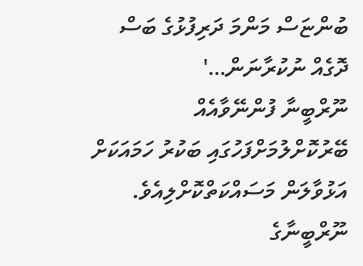ބުންޏަސް މަންމަ ދަރިފުޅުގެ ބަސް ދޮގެއް ނުކުރާނަން…'
ނޫރްބީނާ ފުންނޭވާއެއް ބޭރުކޮށްލުމަށްފަހުގައި ބަކުރު ހަމައަކަށް އަޅުވާލަން މަސައްކަތްކޮށްލިއެވެ. ނޫރްބީނާގެ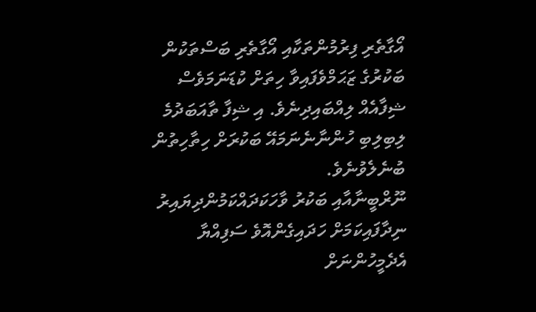އޯގާތެރި ފިރުމުންތަކާއި އޯގާތެރި ބަސްތަކުން ބަކުރުގެ ޒަޙަމްވެފައިވާ ހިތަށް ކުޑަނަމަވެސް ޝިފާއެއް ލިއްބައިދިނެވެ. އި ޝިފާ ތާއަބަދުމެ ލިބިލިބި ހުންނާނެނަމައޭ ބަކުރަށް ހިތާހިތުން ބުނެލެވުނެވެ.
ނޫރްބީނާއާއި ބަކުރު ވާހަކަދައްކަމުންދިޔައިރު ނިދާފައިކަމަށް ހަދައިގެންއޮވެ ސަފިއްޔާ އެދެމީހުންނަށް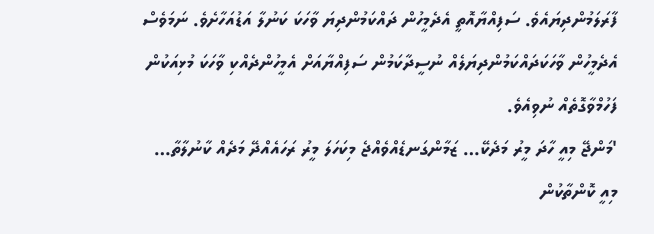ފާރަލަމުންދިޔައެވެ. ސަފިއްޔާއޮތީ އެދެމީހުން ދައްކަމުންދިޔަ ވާހަކަ ކަނުލާ އަޑުއަހާށެވެ. ނަމަވެސް އެދެމީހުން ވާހަކަދައްކަމުންދިޔަލެއް ނުސީދާކަމުން ސަފިއްޔާއަށް އެމީހުންދެއްކި ވާހަކަ މުޅިއަކުން ފަހުމްވާގޮތެއް ނުވިއެވެ.
'މަންޖޭ މިއީ ހާދަ މީރު މަދެކޭ… ޒަމާންގަނޑެއްވެއްޖެ މިކަހަލަ މީރު ރަހައެއްދޭ މަދެއް ކާނުލާތާ… މިއީ ކޮންތާކުން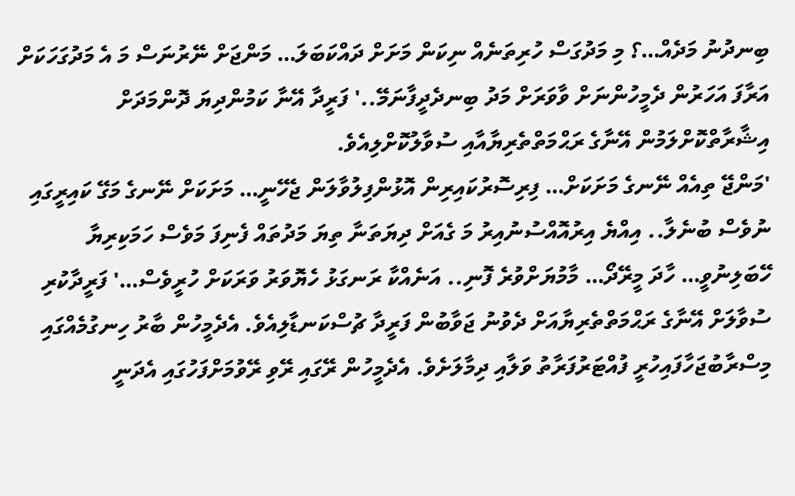ބިނދުނު މަދެއް…؟ މި މަދުގަސް ހުރިތަނެއް ނިކަން މަށަށް ދައްކަބަލަ… މަންޖަށް ނޭރުނަސް މަ އެ މަދުގަހަކަށް އަރާފަ އަހަރުން ދެމީހުންނަށް ވާވަރަށް މަދު ބިނދެދީފާނަމޭ..' ފަރީދާ އޭނާ ކަމުންދިޔަ ދޮންމަދަށް އިޝާރާތްކޮށްލަމުން އޭނާގެ ރަޙްމަތްތެރިޔާއާއި ސުވާލުކޮށްލިއެވެ.
'މަންޖޭ ތިއެއް ނޭނގެ މަށަކަށް… ފިރިސޮރުކައިރިން އޮޅުންފިލުވާލަން ޖެހޭނީ… މަށަކަށް ނޭނގެ މަގޭ ކައިރީގައި ނުވެސް ބުނެލާ.. އިއްޔެ އިރުއޮއްސުނުއިރު މަ ގެއަށް ދިޔަތަނާ ތިޔަ މަދުތައް ފެނިފަ މަވެސް ހަމަކިރިޔާ ހޭބަލިނުވީ… ހާދަ މީރޭދޯ… މާމުޔަށްވުރެ ފޮނި.. އަނެއްކާ ރަނގަޅު ހެޔޮވަރު ވަރަކަށް ހުރީވެސް…' ފަރީދާކުރި ސުވާލަށް އޭނާގެ ރަޙްމަތްތެރިޔާއަށް ދެވުނު ޖަވާބުން ފަރީދާ ޗުސްކަނޑާލިއެވެ. އެދެމީހުން ބާރު ހިނގުމެއްގައި މިސްރާބުޖަހާފައިހުރީ ފުއްޓަރުފަރާތު ވަލާއި ދިމާލަށެވެ. އެދެމީހުން ރޭގައި ރޭވި ރޭވުމަށްފަހުގައި އެދަނީ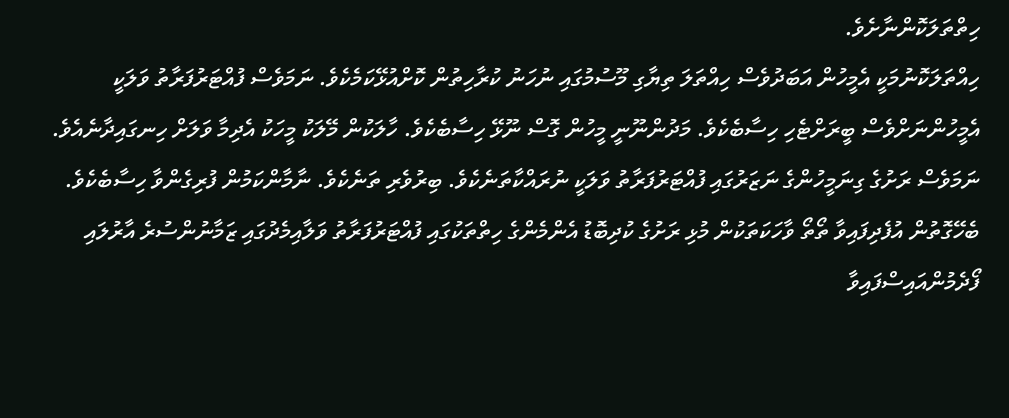ހިތްތަލަކޮންނާށެވެ.
ހިއްތަލަކޮނުމަކީ އެމީހުން އަބަދުވެސް ހިއްތަލަ ތިޔާގި މޫސުމުގައި ނުހަނު ކުރާހިތުން ކޮށްއުޅޭކަމެކެވެ. ނަމަވެސް ފުއްޓަރުފަރާތު ވަލަކީ އެމީހުންނަށްވެސް ބީރަށްޓެހި ހިސާބެކެވެ. މަދުންނޫނީ މީހުން ގޮސް ނޫޅޭ ހިސާބެކެވެ. ހާލަކުން މޭލަކު މީހަކު އެދިމާ ވަލަށް ހިނގައިދާނެއެވެ. ނަމަވެސް ރަށުގެ ގިނަމީހުންގެ ނަޒަރުގައި ފުއްޓަރުފަރާތު ވަލަކީ ނުރައްކާތަނެކެވެ. ބިރުވެރި ތަނެކެވެ. ނާމާންކަމުން ފުރިގެންވާ ހިސާބެކެވެ. ބެހޭގޮތުން އުފެދިފައިވާ ތޯތޯ ވާހަކަތަކުން މުޅި ރަށުގެ ކުދިބޮޑު އެންމެންގެ ހިތްތަކުގައި ފުއްޓަރުފަރާތު ވަލާއިމެދުގައި ޒަމާނުންސުރެ އާރުލައި ފޯދެމުންއައިސްފައިވާ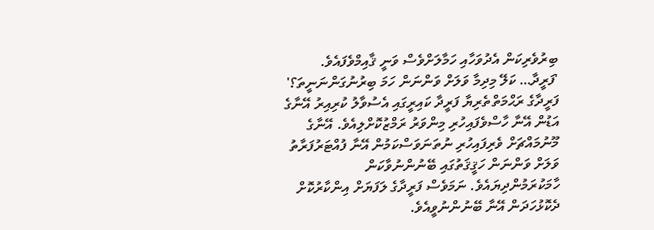ބިރުވެރިކަން އެދުވަހާއި ހަމާލަށްވެސް ވަނީ ޤާއިމްވެފައެވެ.
'ފަރީދާ… ކަލޭ މިދިމާ ވަލަށް ވަންނަން ހަމަ ބިރުނުގަންނަނީތަ؟' ފަރީދާގެ ރަޙްމަތްތެރިޔާ ފަރީދާ ކައިރީގައި އެސުވާލު ކުރިއިރު އޭނާގެ އަޑުން އޭނާ ހާސްވެފައިހުރި މިންވަރު ރަމްޒުކޮށްލިއެވެ. އޭނާގެ މޫނުމައްޗަށް ވެރިފައިހުރި ނުތަނަވަސްކަމުން އޭނާ ފުއްޓަރުފަރާތު ވަލަށް ވަންނަން ހަޤީޤަތުގައި ބޭނުންނުވާކަން ހާމަކުރަމުންދިޔައެވެ. ނަމަވެސް ފަރީދާގެ ލަފަޔަށް އިންކާރުކޮށް ދެކޮޅުހަދަން އޭނާ ބޭނުންނުވީއެވެ.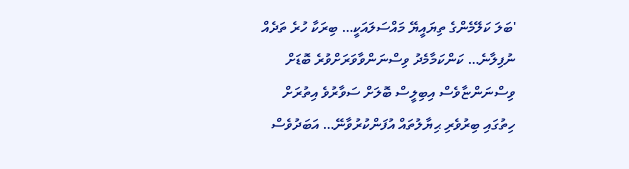'ބަލަ ކަލޭމެންގެ ތިޔައީޔޭ މައްސަލައަކީ… ބިރަކާ ހުރެ ތަދެއް ނުފިލާނެ… ކަންކަމާމެދު ވިސްނަންވާވަރަށްވުރެ ބޮޑަށް ވިސްނަންޏާވެސް އިބިލީސް ބޮލަށް ސަވާރުވެ އިތުރަށް ހިތުގައި ބިރުވެރި ޙިޔާލުތައް އުފަންކުރުވާނޭ… އަބަދުވެސް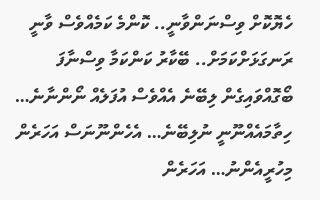ހެޔޮކޮށް ވިސްނަންވާނީ.. ކޮންމެ ކަމެއްވެސް ވާނީ ރަނގަޅަށްކަމަށް.. ބޭކާރު ކަންކަމާ ވިސްނާފަ ބޯގޮއްވައިގެން ލިބޭނެ އެއްވެސް އުފަލެއް ނޯންނާނެ… ހިތާމައެއްނޫނީ ނުލިބޭނެ… އެހެންނޫނަސް އަހަރެން މިހުރީއެންނު… އަހަރެން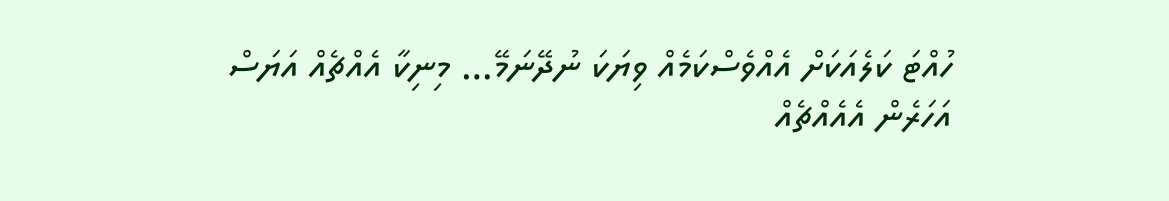ހުއްޓަ ކަލެއަކަށް އެއްވެސްކަމެއް ވިޔަކަ ނުދޭނަމޭ… މިނިކާ އެއްޗެއް އަޔަސް އަހަރެން އެއެއްޗެއް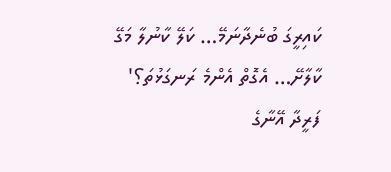ކައިރީގަ ބުނެދާނަމޭ… ކަލޭ ކާނުލާ މަގޭ ކާލާށޭ… އެގޮތް އެންމެ ރަނގަޅުތަ؟'
ފަރީދާ އޭނާގެ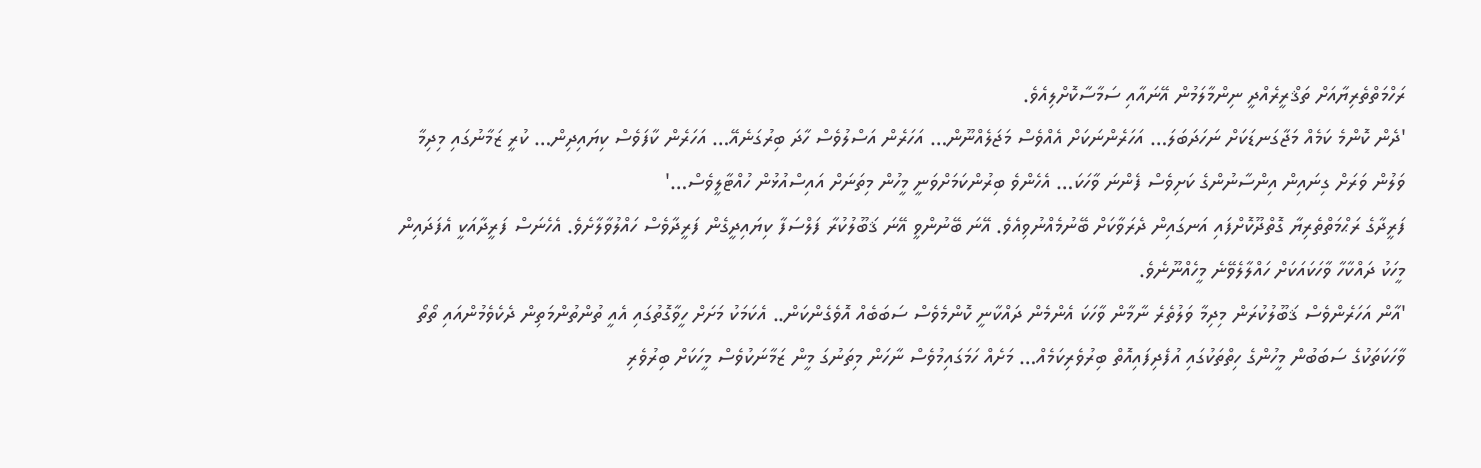ރަހްމަތްތެރިޔާއަށް ތަޤްރީރެއްދީ ނިންމާލަމުން އޭނައާއި ސަމާސާކޮށްލިއެވެ.
'ދެން ކޮންމެ ކަމެއް މަޖާގަނޑަކަށް ނަހަދަބަލަ… އަހަރެންނަކަށް އެއްވެސް މަޖަލެއްނޫން… އަހަރެން އަސްލުވެސް ހާދަ ބިރުގަނެއޭ… އަހަރެން ކާފަވެސް ކިޔައިދިން… ކުރީ ޒަމާނުގައި މިދިމާ ވަލުން ވަރަށް ގިނައިން އިންސާނުންގެ ކަށިވެސް ފެންނަ ވާހަކަ… އެހެންވެ ބިރުންކަމަށްވަނީ މީހުން މިތަނަށް އައިސްއުޅުން ހުއްޓާލީވެސް…'
ފަރީދާގެ ރަޙްމަތްތެރިޔާ ގޮތްދޫކޮށްފައި އަނގައިން ދެރަވާކަށް ބޭނުމެއްނުވިއެވެ. އޭނަ ބޭނުންވީ އޭނަ ޤަބޫލުކުރާ ފަލްސަފާ ކިޔައިދީގެން ފަރީދާވެސް ހައްލުވާލާށެވެ. އެހެނަސް ފަރީދާއަކީ އެފަދައިން މީހަކު ދައްކާހާ ވާހަކައަކަށް ހައްލާލެވޭނެ މީހެއްނޫނެވެ.
'އާން އަހަރެންވެސް ޤަބޫލުކުރަން މިދިމާ ވަލުތެރެ ނާމާން ވާހަކަ އެންމެން ދައްކާނީ ކޮންމެވެސް ސަބަބެއް އޮވެގެންކަން.. އެކަމަކު މަށަށް ހީވާގޮތުގައި އެއީ ތުންތުންމަތިން ދެކެވެމުންއައި ތޯތޯ ވާހަކަތަކުގެ ސަބަބުން މީހުންގެ ހިތްތަކުގައި އުފެދިފައިއޮތް ބިރުވެރިކަމެއް… މަށެއް ހަމަގައިމުވެސް ނާހަން މިތަނުގަ މީން ޒަމާނަކުވެސް މީހަކަށް ބިރުވެރި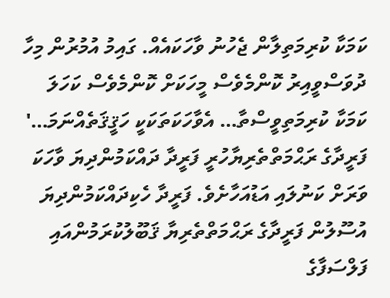ކަމަކާ ކުރިމަތިލާން ޖެހުނު ވާހަކައެއް. ގައިމު އުމުރުން މިހާ ދުވަސްވީއިރު ކޮންމެވެސް މީހަކަށް ކޮންމެވެސް ކަހަލަ ކަމަކާ ކުރިމަތިވީސްތާ… އެވާހަކަތަކަކީ ހަޤީޤަތެއްނަމަ…'
ފަރީދާގެ ރަޙްމަތްތެރިޔާހުރީ ފަރީދާ ދައްކަމުންދިޔަ ވާހަކަ ވަރަށް ކަނުލައި އަޑުއަހާށެވެ. ފަރީދާ ހެކިދައްކަމުންދިޔަ އުސޫލުން ފަރީދާގެ ރަޙްމަތްތެރިޔާ ޤަބޫލުކުރަމުންއައި ފަލްސަފާގެ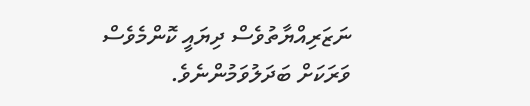ނަޒަރިއްޔާތުވެސް ދިޔައީ ކޮންމެވެސް ވަރަކަށް ބަދަލުވަމުންނެވެ.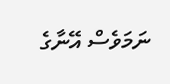ނަމަވެސް އޭނާގެ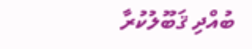ބުއްދި ޤަބޫލުކުރާ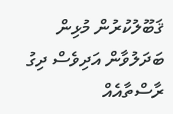ޤަބޫލުކުރުން މުޅިން ބަދަލުވާން އަދިވެސް ދިގު ރާސްތާއެއް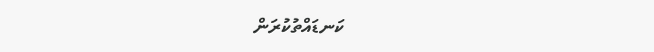ކަނޑައްތުކުރަން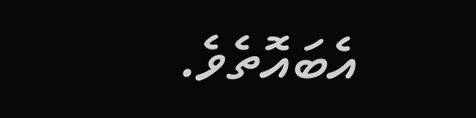އެބައޮތެވެ.